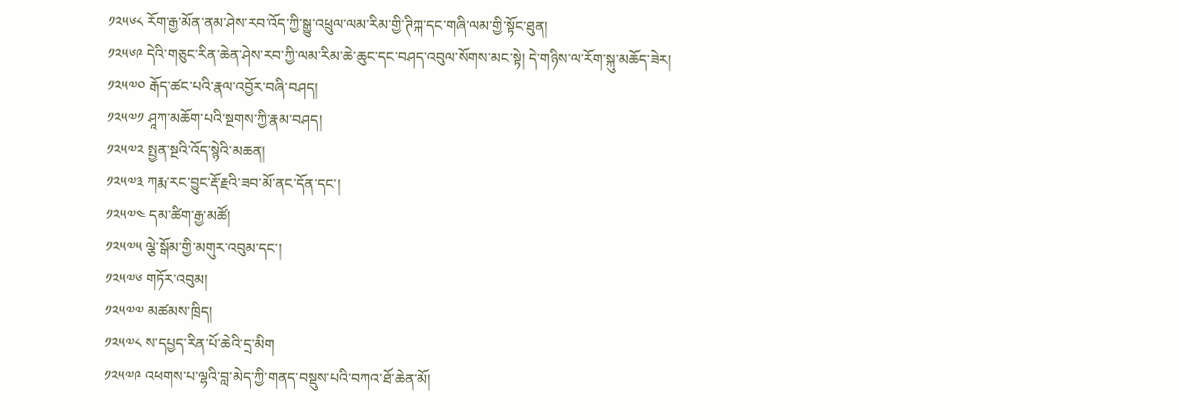༡༢༥༦༨ རོག་རྒྱ་མོན་ནམ་ཤེས་རབ་འོད་ཀྱི་སྒྱུ་འཕྲུལ་ལམ་རིམ་གྱི་ཊིཀྐ་དང་གཞི་ལམ་གྱི་སྟོང་ཐུན།
༡༢༥༦༩ དེའི་གཅུང་རིན་ཆེན་ཤེས་རབ་ཀྱི་ལམ་རིམ་ཆེ་ཆུང་དང་བཤད་འབུལ་སོགས་མང་སྟེ། དེ་གཉིས་ལ་རོག་སྐུ་མཆོད་ཟེར།
༡༢༥༧༠ རྒོད་ཚང་པའི་རྣལ་འབྱོར་བཞི་བཤད།
༡༢༥༧༡ ཤཱཀ་མཆོག་པའི་སྔགས་ཀྱི་རྣམ་བཤད།
༡༢༥༧༢ སྤྱན་སྔའི་འོད་སྙེའི་མཆན།
༡༢༥༧༣ ཀརྨ་རང་བྱུང་རྡོ་རྗའི་ཟབ་མོ་ནང་དོན་དང་།
༡༢༥༧༤ དམ་ཚིག་རྒྱ་མཚོ།
༡༢༥༧༥ ལྕེ་སྒོམ་གྱི་མགུར་འབུམ་དང་།
༡༢༥༧༦ གཏོར་འབུམ།
༡༢༥༧༧ མཚམས་ཁྲིད།
༡༢༥༧༨ ས་དཔྱད་རིན་པོ་ཆེའི་དྲ་མིག
༡༢༥༧༩ འཕགས་པ་ལྷའི་བླ་མེད་ཀྱི་གནད་བསྡུས་པའི་བཀའ་ཐོ་ཆེན་མོ།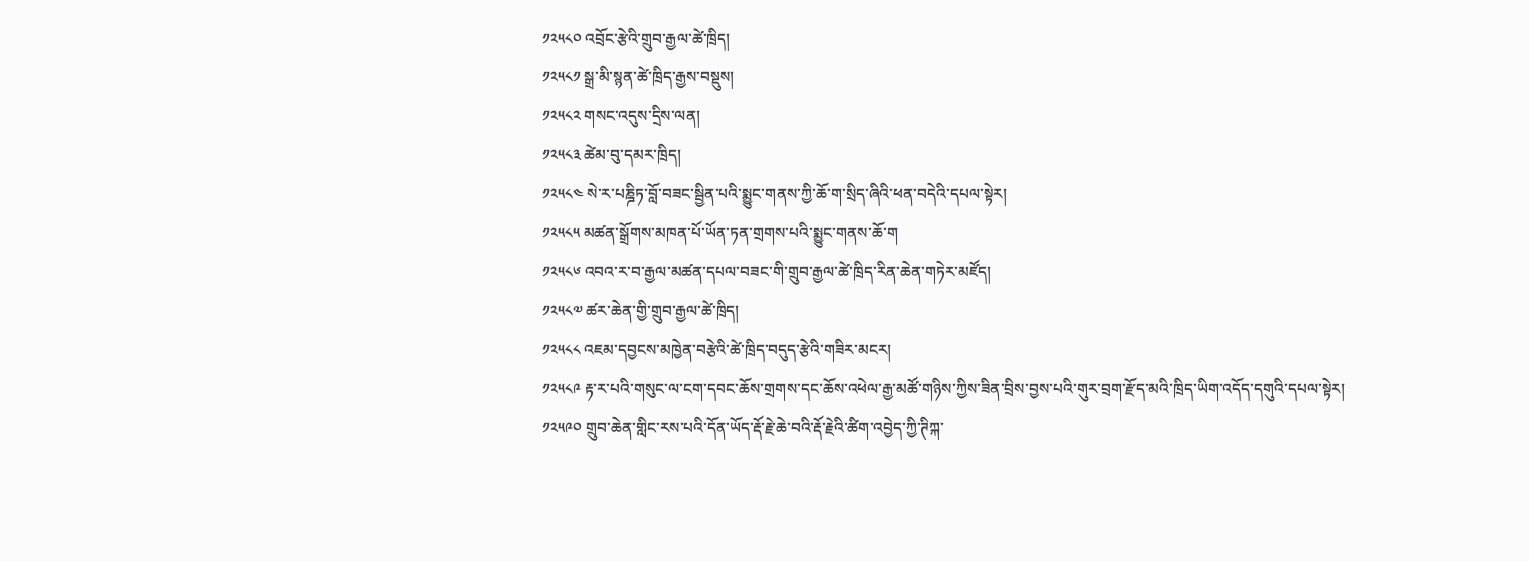༡༢༥༨༠ འབྲོང་རྩེའི་གྲུབ་རྒྱལ་ཚེ་ཁྲིད།
༡༢༥༨༡ སྒྲ་མི་སྙན་ཚེ་ཁྲིད་རྒྱས་བསྡུས།
༡༢༥༨༢ གསང་འདུས་དྲིས་ལན།
༡༢༥༨༣ ཚེམ་བུ་དམར་ཁྲིད།
༡༢༥༨༤ སེ་ར་པཎྜིཏ་བློ་བཟང་སྦྱིན་པའི་སྨྱུང་གནས་ཀྱི་ཆོ་ག་སྲིད་ཞིའི་ཕན་བདེའི་དཔལ་སྟེར།
༡༢༥༨༥ མཚན་སྒྲོགས་མཁན་པོ་ཡོན་ཏན་གྲགས་པའི་སྨྱུང་གནས་ཆོ་ག
༡༢༥༨༦ འབའ་ར་བ་རྒྱལ་མཚན་དཔལ་བཟང་གི་གྲུབ་རྒྱལ་ཚེ་ཁྲིད་རིན་ཆེན་གཏེར་མཛོད།
༡༢༥༨༧ ཚར་ཆེན་གྱི་གྲུབ་རྒྱལ་ཚེ་ཁྲིད།
༡༢༥༨༨ འཇམ་དབྱངས་མཁྱེན་བརྩེའི་ཚེ་ཁྲིད་བདུད་རྩེའི་གཟིར་མངར།
༡༢༥༨༩ རྟ་ར་པའི་གསུང་ལ་ངག་དབང་ཆོས་གྲགས་དང་ཆོས་འཕེལ་རྒྱ་མཚོ་གཉིས་ཀྱིས་ཟིན་བྲིས་བྱས་པའི་གུར་བྲག་རྫོད་མའི་ཁྲིད་ཡིག་འདོད་དགུའི་དཔལ་སྟེར།
༡༢༥༩༠ གྲུབ་ཆེན་གླིང་རས་པའི་དོན་ཡོད་རྡོ་རྗེ་ཆེ་བའི་རྡོ་རྗེའི་ཚིག་འབྱེད་ཀྱི་ཊིཀྐ་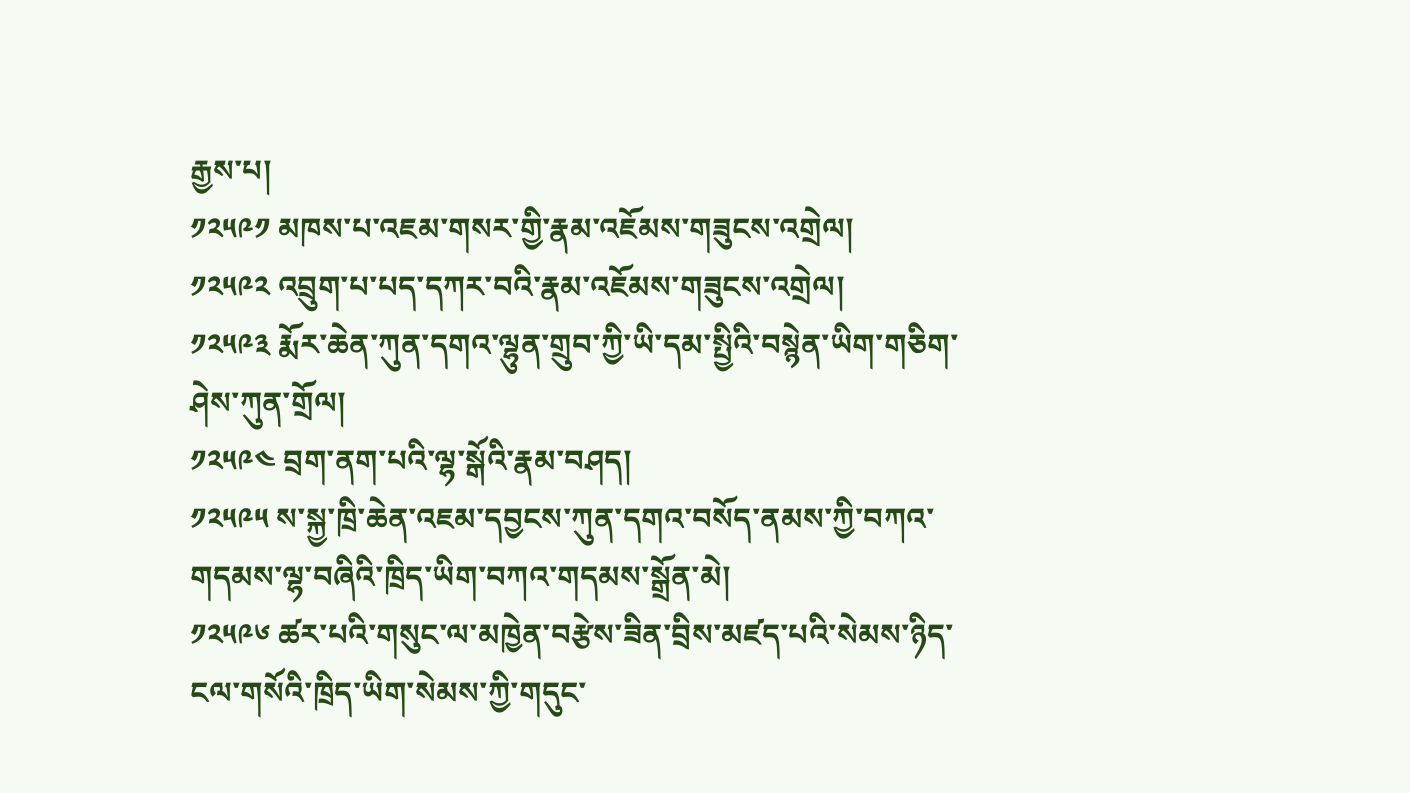རྒྱས་པ།
༡༢༥༩༡ མཁས་པ་འཇམ་གསར་གྱི་རྣམ་འཇོམས་གཟུངས་འགྲེལ།
༡༢༥༩༢ འབྲུག་པ་པད་དཀར་བའི་རྣམ་འཇོམས་གཟུངས་འགྲེལ།
༡༢༥༩༣ རྨོར་ཆེན་ཀུན་དགའ་ལྷུན་གྲུབ་ཀྱི་ཡི་དམ་སྤྱིའི་བསྙེན་ཡིག་གཅིག་ཤེས་ཀུན་གྲོལ།
༡༢༥༩༤ བྲག་ནག་པའི་ལྷ་སྒོའི་རྣམ་བཤད།
༡༢༥༩༥ ས་སྐྱ་ཁྲི་ཆེན་འཇམ་དབྱངས་ཀུན་དགའ་བསོད་ནམས་ཀྱི་བཀའ་གདམས་ལྷ་བཞིའི་ཁྲིད་ཡིག་བཀའ་གདམས་སྒྲོན་མེ།
༡༢༥༩༦ ཚར་པའི་གསུང་ལ་མཁྱེན་བརྩེས་ཟིན་བྲིས་མཛད་པའི་སེམས་ཉིད་ངལ་གསོའི་ཁྲིད་ཡིག་སེམས་ཀྱི་གདུང་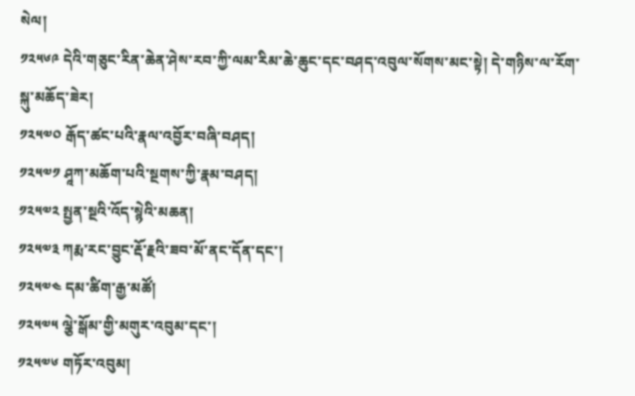སེལ།
༡༢༥༦༩ དེའི་གཅུང་རིན་ཆེན་ཤེས་རབ་ཀྱི་ལམ་རིམ་ཆེ་ཆུང་དང་བཤད་འབུལ་སོགས་མང་སྟེ། དེ་གཉིས་ལ་རོག་སྐུ་མཆོད་ཟེར།
༡༢༥༧༠ རྒོད་ཚང་པའི་རྣལ་འབྱོར་བཞི་བཤད།
༡༢༥༧༡ ཤཱཀ་མཆོག་པའི་སྔགས་ཀྱི་རྣམ་བཤད།
༡༢༥༧༢ སྤྱན་སྔའི་འོད་སྙེའི་མཆན།
༡༢༥༧༣ ཀརྨ་རང་བྱུང་རྡོ་རྗའི་ཟབ་མོ་ནང་དོན་དང་།
༡༢༥༧༤ དམ་ཚིག་རྒྱ་མཚོ།
༡༢༥༧༥ ལྕེ་སྒོམ་གྱི་མགུར་འབུམ་དང་།
༡༢༥༧༦ གཏོར་འབུམ།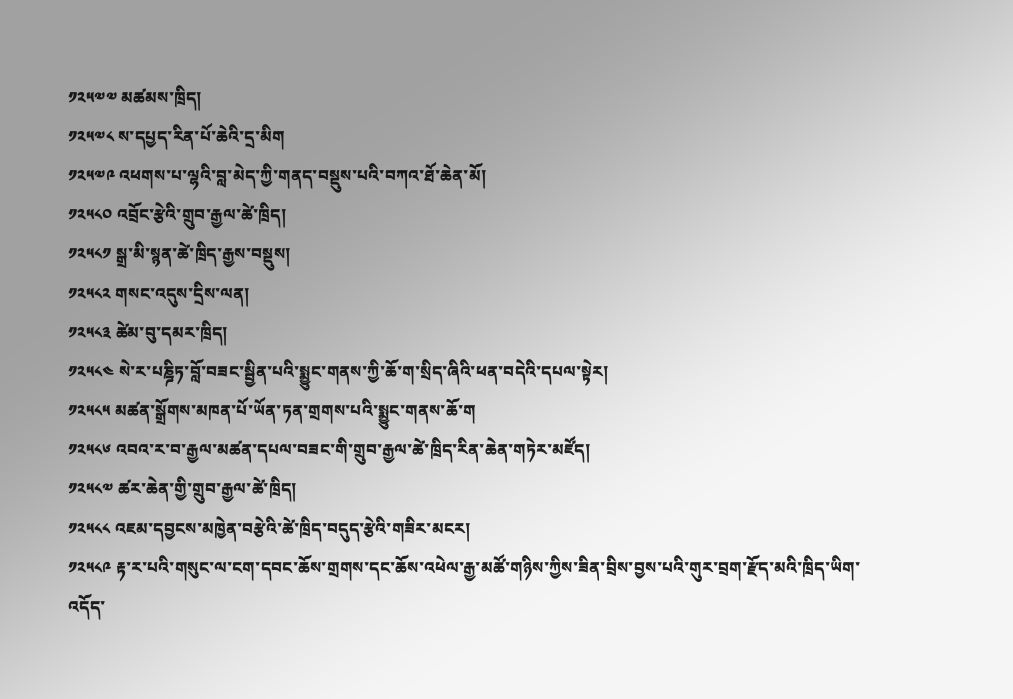༡༢༥༧༧ མཚམས་ཁྲིད།
༡༢༥༧༨ ས་དཔྱད་རིན་པོ་ཆེའི་དྲ་མིག
༡༢༥༧༩ འཕགས་པ་ལྷའི་བླ་མེད་ཀྱི་གནད་བསྡུས་པའི་བཀའ་ཐོ་ཆེན་མོ།
༡༢༥༨༠ འབྲོང་རྩེའི་གྲུབ་རྒྱལ་ཚེ་ཁྲིད།
༡༢༥༨༡ སྒྲ་མི་སྙན་ཚེ་ཁྲིད་རྒྱས་བསྡུས།
༡༢༥༨༢ གསང་འདུས་དྲིས་ལན།
༡༢༥༨༣ ཚེམ་བུ་དམར་ཁྲིད།
༡༢༥༨༤ སེ་ར་པཎྜིཏ་བློ་བཟང་སྦྱིན་པའི་སྨྱུང་གནས་ཀྱི་ཆོ་ག་སྲིད་ཞིའི་ཕན་བདེའི་དཔལ་སྟེར།
༡༢༥༨༥ མཚན་སྒྲོགས་མཁན་པོ་ཡོན་ཏན་གྲགས་པའི་སྨྱུང་གནས་ཆོ་ག
༡༢༥༨༦ འབའ་ར་བ་རྒྱལ་མཚན་དཔལ་བཟང་གི་གྲུབ་རྒྱལ་ཚེ་ཁྲིད་རིན་ཆེན་གཏེར་མཛོད།
༡༢༥༨༧ ཚར་ཆེན་གྱི་གྲུབ་རྒྱལ་ཚེ་ཁྲིད།
༡༢༥༨༨ འཇམ་དབྱངས་མཁྱེན་བརྩེའི་ཚེ་ཁྲིད་བདུད་རྩེའི་གཟིར་མངར།
༡༢༥༨༩ རྟ་ར་པའི་གསུང་ལ་ངག་དབང་ཆོས་གྲགས་དང་ཆོས་འཕེལ་རྒྱ་མཚོ་གཉིས་ཀྱིས་ཟིན་བྲིས་བྱས་པའི་གུར་བྲག་རྫོད་མའི་ཁྲིད་ཡིག་འདོད་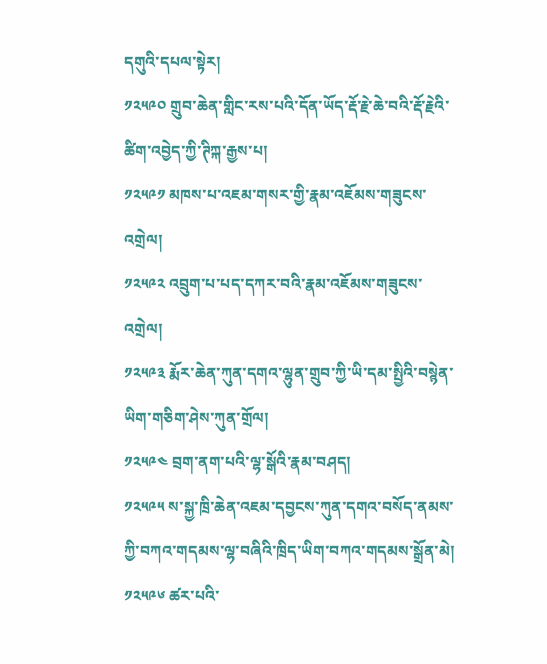དགུའི་དཔལ་སྟེར།
༡༢༥༩༠ གྲུབ་ཆེན་གླིང་རས་པའི་དོན་ཡོད་རྡོ་རྗེ་ཆེ་བའི་རྡོ་རྗེའི་ཚིག་འབྱེད་ཀྱི་ཊིཀྐ་རྒྱས་པ།
༡༢༥༩༡ མཁས་པ་འཇམ་གསར་གྱི་རྣམ་འཇོམས་གཟུངས་འགྲེལ།
༡༢༥༩༢ འབྲུག་པ་པད་དཀར་བའི་རྣམ་འཇོམས་གཟུངས་འགྲེལ།
༡༢༥༩༣ རྨོར་ཆེན་ཀུན་དགའ་ལྷུན་གྲུབ་ཀྱི་ཡི་དམ་སྤྱིའི་བསྙེན་ཡིག་གཅིག་ཤེས་ཀུན་གྲོལ།
༡༢༥༩༤ བྲག་ནག་པའི་ལྷ་སྒོའི་རྣམ་བཤད།
༡༢༥༩༥ ས་སྐྱ་ཁྲི་ཆེན་འཇམ་དབྱངས་ཀུན་དགའ་བསོད་ནམས་ཀྱི་བཀའ་གདམས་ལྷ་བཞིའི་ཁྲིད་ཡིག་བཀའ་གདམས་སྒྲོན་མེ།
༡༢༥༩༦ ཚར་པའི་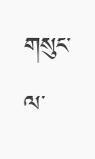གསུང་ལ་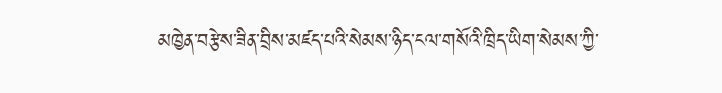མཁྱེན་བརྩེས་ཟིན་བྲིས་མཛད་པའི་སེམས་ཉིད་ངལ་གསོའི་ཁྲིད་ཡིག་སེམས་ཀྱི་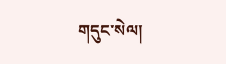གདུང་སེལ།